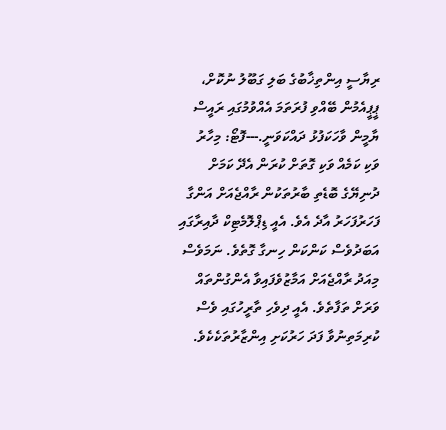ރިޔާސީ އިންތިޚާބުގެ ބަލި ގަބޫލު ނުކޮށް، ޕީޕީއެމުން ބޭއްވި ފުރަތަމަ އެއްވުމުގައި ރައީސް ޔާމީން ވާހަކަފުޅު ދައްކަވަނީ.---ފޮޓޯ: މިހާރު
ވަކި ކަމެއް ވަކި ގޮތަށް ކުރަން އެދޭ ކަމަށް ދުނިޔޭގެ ބޮޑެތި ބާރުތަކުން ރާއްޖެއަށް އަންގާ ފަހަރުފަހަރު އާދެ އެވެ. އެއީ ޑިޕްލޮމެޓިކް ދާއިރާގައި އަބަދުވެސް ކަންކަން ހިނގާ ގޮތެވެ. ނަމަވެސް މިއަދު ރާއްޖެއަށް އަމާޒުވެފައިވާ އެންގުންތައް ވަރަށް ތަފާތެވެ. އެއީ ދިވެހި ތާރީހުގައި ވެސް ކުރިމަތިނުވާ ފަދަ ހަރުކަށި އިންޒާރުތަކެކެވެ.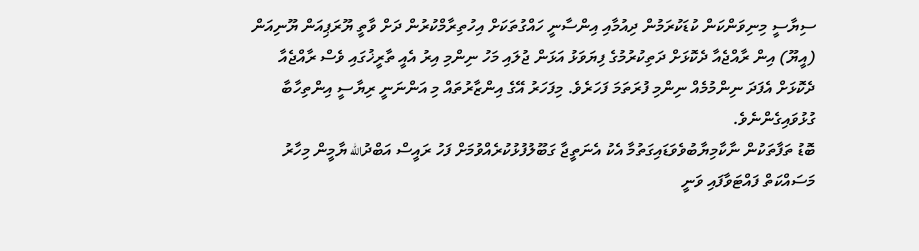ސިޔާސީ މިނިވަންކަން ކުޑަކުރަމުން ދިއުމާއި އިންސާނީ ހައްގުތަކަށް އިހުތިރާމްކުރުން ދަށް ވާތީ ޔޫރަޕިއަން ޔޫނިއަން (އީޔޫ) އިން ރާއްޖެއާ ދެކޮޅަށް ދަތިކުރުމުގެ ފިޔަވަޅު އަޅަން ޖުލައި މަހު ނިންމި އިރު އެއީ ތާރީޚުގައި ވެސް ރާއްޖެއާ ދެކޮޅަށް އެފަދަ ނިންމުމެއް ނިންމި ފުރަތަމަ ފަހަރެވެ. މިފަހަރު އޭގެ އިންޒާރުތައް މި އަންނަނީ ރިޔާސީ އިންތިހާބާ ގުޅުވައިގެންނެވެ.
ބޮޑު ތަފާތަކުން ނާކާމިޔާބުވެވަޑައިގަތުމާ އެކު އެނަތީޖާ ގަބޫލުފުޅުކުރެއްވުމަށް ފަހު ރައީސް އަބްދުالله ޔާމީން މިހާރު މަސައްކަތް ފައްޓަވާފައި ވަނީ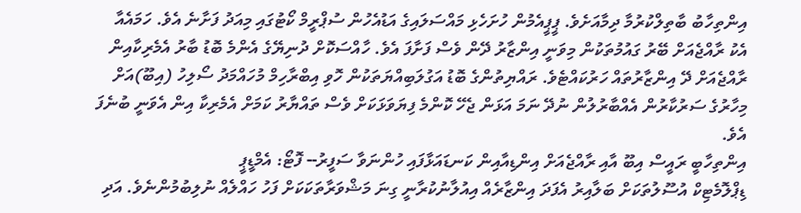އިންތިހާބު ބާތިލްކުރުމާ ދިމާއަށެވެ. ޕީޕީއެމުން ހުށަހެޅި މައްސަލައިގެ އަޑުއެހުން ސުޕްރީމް ކޯޓުގައި މިއަދު ފަށާނެ އެވެ. ހަމައެއާ އެކު ރާއްޖެއަށް ބޭރު ގައުމުތަކުން މިވަނީ އިންޒާރު ދޭން ވެސް ފަށާފަ އެވެ. ހާއްސަކޮށް ދުނިޔޭގެ އެންމެ ބޮޑު ބާރު އެމެރިކާއިން ރާއްޖެއަށް ދޭ އިންޒާރުތައް ހަރުކައްޓެވެ. ރައްޔިތުންގެ ބޮޑު އަގުލަބިއްޔަތަކުން ހޮވި އިބްރާހިމް މުހައްމަދު ސޯލިހު (އިބޫ)އަށް މިހާރުގެ ސަރުކާރުން އެއްބާރުލުން ނުދޭ ނަމަ އަޅަން ޖެހޭ ކޮންމެ ފިޔަވަޅަކަށް ވެސް ތައްޔާރު ކަމަށް އެމެރިކާ އިން އެވަނީ ބުނެފަ އެވެ.
އިންތިހާބީ ރައީސް އިބޫ އާއި ރާއްޖެއަށް އިންޑިއާއިން ކަނޑައަޅާފައި ހުންނަވާ ސަފީރު-- ފޮޓޯ: އެމްޑީޕީ
ޑިޕްލޮމެޓިކް އުސޫލުތަކަށް ބަލާއިރު އެފަދަ އިންޒާރެއް އިއުލާނުކުރާނީ ގިނަ މަޝްވަރާތަކަކަށް ފަހު ހައްލެއް ނުލިބުމުންނެވެ. އަދި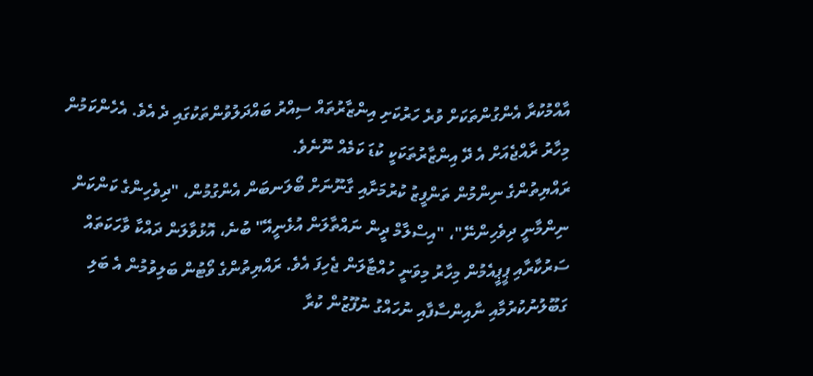އާއްމުކުރާ އެންގުންތަކަށް ވުރެ ހަރުކަށި އިންޒާރުތައް ސިއްރު ބައްދަލުވުންތަކުގައި ދެ އެވެ. އެހެންކަމުން މިހާރު ރާއްޖެއަށް އެ ދޭ އިންޒާރުތަކަކީ ކުޑަ ކަމެއް ނޫނެވެ.
ރައްޔިތުންގެ ނިންމުން ތަންފީޒު ކުރުމަށާއި ގާނޫނަށް ބޯލަނބަން އެންގުމުން، "ދިވެހިންގެ ކަންކަން ނިންމާނީ ދިވެހިންނޭ"، "އިސްލާމް ދީން ނައްތާލަން އުޅެނީއޭ" ބުނެ، އޮޅުވާލަން ދައްކާ ވާހަކަތައް ސަރުކާރާއި ޕީޕީއެމުން މިހާރު މިވަނީ ހުއްޓާލަން ޖެހިފަ އެވެ. ރައްޔިތުންގެ ވޯޓުން ބަލިވުމުން އެ ބަލި ގަބޫލުނުކުރުމާއި ނާއިންސާފާއި ނުހައްގު ނުފޫޒުން ކުރާ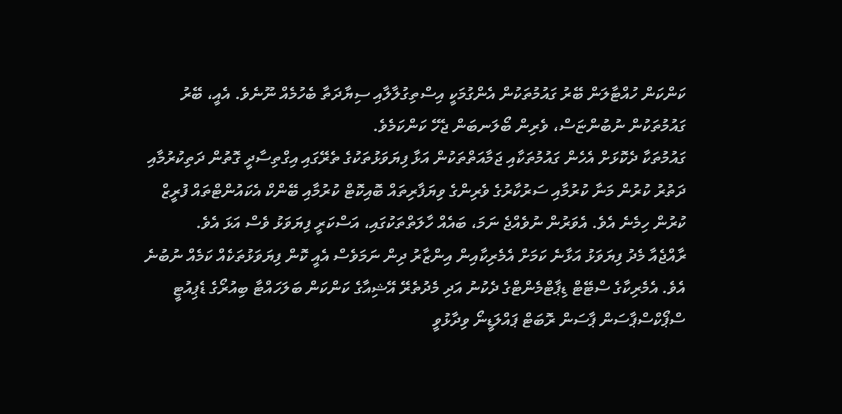ކަންކަން ހުއްޓާލަން ބޭރު ގައުމުތަކުން އެންގުމަކީ އިސްތިގުލާލާއި ސިޔާދަތާ ބެހުމެއް ނޫނެވެ. އެއީ، ބޭރު ގައުމުތަކުން ނުބުންޏަސް، ވެރިން ބޯލަނބަން ޖެހޭ ކަންކަމެވެ.
ގައުމުތަކާ ދެކޮޅަށް އެހެން ގައުމުތަކާއި ޖަމާއަތްތަކުން އަޅާ ފިޔަވަޅުތަކުގެ ތެރޭގައި އިގްތިސާދީ ގޮތުން ދަތިކުރުމާއި ދަތުރު ކުރުން މަނާ ކުރުމާއި ސަރުކާރުގެ ވެރިންގެ ވިޔަފާރިތައް ބޮއިކޮޓް ކުރުމާއި ބޭންކް އެކައުންޓްތައް ފުރީޒް ކުރުން ހިމެނެ އެވެ. އެވަރުން ނުވެއްޖެ ނަމަ، ބައެއް ހާލަތްތަކުގައި، އަސްކަރީ ފިޔަވަޅު ވެސް އަޅަ އެވެ.
ރާއްޖެއާ މެދު ފިޔަވަޅު އަޅާނެ ކަމަށް އެމެރިކާއިން އިންޒާރު ދިން ނަމަވެސް އެއީ ކޮން ފިޔަވަޅުތަކެއް ކަމެއް ނުބުނެ އެވެ. އެމެރިކާގެ ސްޓޭޓް ޑިޕާޓްމެންޓްގެ ދެކުނު އަދި މެދުތެރޭ އޭޝިއާގެ ކަންކަން ބަލަހައްޓާ ބިއުރޯގެ ޑެޕިއުޓީ ސްޕޯކްސްޕާސަން ޕާސަން ރޮބަޓް ޕައްލަޑީނޯ ވިދާޅުވީ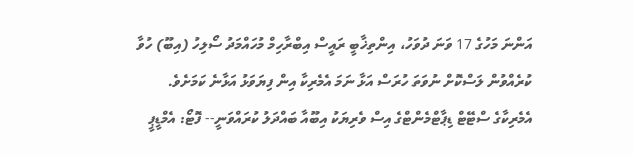އަންނަ މަހުގެ 17 ވަނަ ދުވަހު، އިންތިޚާބީ ރައީސް އިބްރާހިމް މުހައްމަދު ސޯލިހު (އިބޫ) ހުވާ ކުރެއްވުން ލަސްކޮށް ނުވަތަ ހުރަސް އަޅާ ނަމަ އެމެރިކާ އިން ފިޔަވަޅު އަޅާނެ ކަމަށެވެ.
އެމެރިކާގެ ސްޓޭޓް ޑިޕާޓްމެންޓްގެ އިސް ވެރިޔަކު އިބޫއާ ބައްދަލު ކުރައްވަނީ-- ފޮޓޯ: އެމްޑީޕީ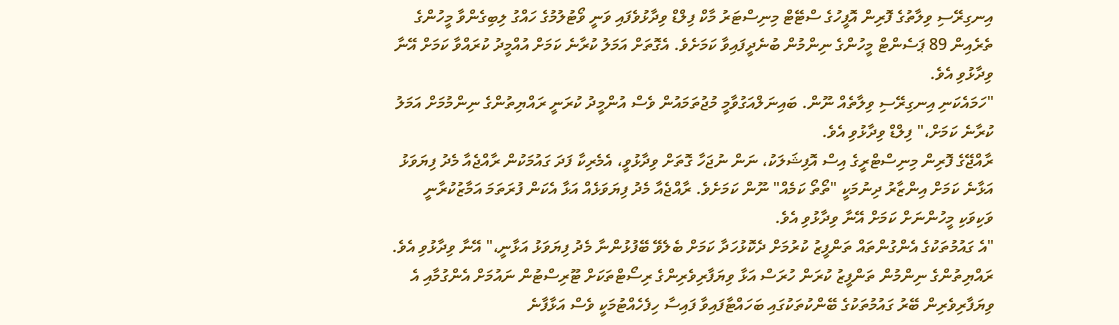އިނގިރޭސި ވިލާތުގެ ފޮރިން އޮފީހުގެ ސްޓޭޓް މިނިސްޓަރު މާކް ފިލްޑް ވިދާޅުވެފައި ވަނީ ވޯޓުލުމުގެ ހައްގު ލިބިގެންވާ މީހުންގެ ތެރެއިން 89 ޕަސެންޓް މީހުންގެ ނިންމުން ބުނެދީފައިވާ ކަމަށެވެ. އެގޮތަށް އަމަލު ކުރާނެ ކަމަށް އުއްމީދު ކުރައްވާ ކަމަށް އޭނާ ވިދާޅުވި އެވެ.
"ހަމައެކަނި އިނގިރޭސި ވިލާތެއް ނޫން. ބައިނަލްއަގުވާމީ މުޖުތަމައުން ވެސް އުންމީދު ކުރަނީ ރައްޔިތުންގެ ނިންމުމަށް އަމަލު ކުރާނެ ކަމަށް،" ފިލްޑް ވިދާޅުވި އެވެ.
ރާއްޖޭގެ ފޮރިން މިނިސްޓްރީގެ އިސް އޮފިޝަލަކު، ނަން ނުޖަހާ ގޮތަށް ވިދާޅުވީ، އެމެރިކާ ފަދަ ގައުމަކުން ރާއްޖެއާ މެދު ފިޔަވަޅު އަޅާނެ ކަމަށް އިންޒާރު ދިނުމަކީ "ތޯތޯ ކަމެއް" ނޫން ކަމަށެވެ. ރާއްޖެއާ މެދު ފިޔަވަޅެއް އަޅާ އެކަން ފުރަތަމަ އަމާޒުކުރާނީ ވަކިވަކި މީހުންނަށް ކަމަށް އޭނާ ވިދާޅުވި އެވެ.
"އެ ގައުމުތަކުގެ އެންގުންތައް ތަންފީޒު ކުރުމަށް ދެކޮޅުހަދާ ކަމަށް ބެލެވޭ ބޭފުޅުންނާ މެދު ފިޔަވަޅު އަޅާނީ،" އޭނާ ވިދާޅުވި އެވެ.
ރައްޔިތުންގެ ނިންމުން ތަންފީޒު ކުރަން ހުރަސް އަޅާ ވިޔަފާރިވެރިންގެ ރިސޯޓްތަކަށް ޓޫރިސްޓުން ނައުމަށް އެންގުމާއި އެ ވިޔަފާރިވެރިން ބޭރު ގައުމުތަކުގެ ބޭންކުތަކުގައި ބަހައްޓާފައިވާ ފައިސާ ހިފެހެއްޓުމަކީ ވެސް އަޅާފާނެ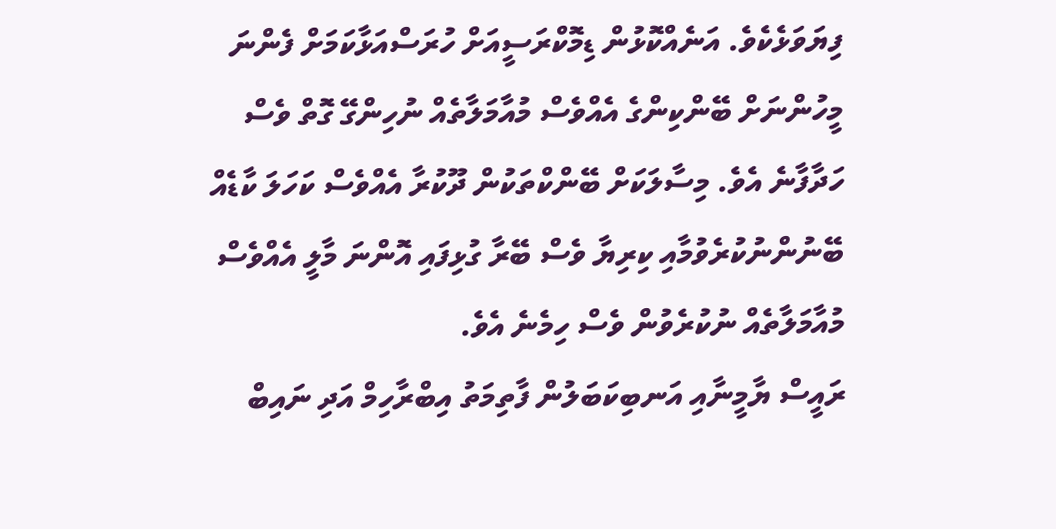ފިޔަވަޅެކެވެ. އަނެއްކޮޅުން ޑިމޮކްރަސީއަށް ހުރަސްއަޅާކަމަށް ފެންނަ މީހުންނަށް ބޭންކިންގެ އެއްވެސް މުއާމަލާތެއް ނުހިންގޭ ގޮތް ވެސް ހަދާފާނެ އެވެ. މިސާލަކަށް ބޭންކްތަކުން ދޫކުރާ އެއްވެސް ކަހަލަ ކާޑެއް ބޭނުންނުކުރެވުމާއި ކިރިޔާ ވެސް ބޭރާ ގުޅިފައި އޮންނަ މާލީ އެއްވެސް މުއާމަލާތެއް ނުކުރެވުން ވެސް ހިމެނެ އެވެ.
ރައީސް ޔާމީނާއި އަނބިކަބަލުން ފާތިމަތު އިބްރާހިމް އަދި ނައިބް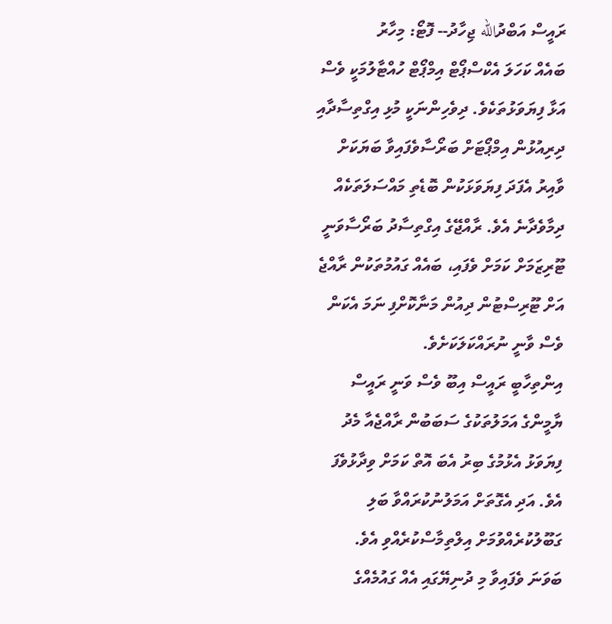ރައީސް އަބްދުالله ޖިހާދު-- ފޮޓޯ: މިހާރު
ބައެއް ކަހަލަ އެކްސްޕޯޓް އިމްޕޯޓް ހުއްޓާލުމަކީ ވެސް އަޅާ ފިޔަވަޅުތަކެވެ. ދިވެހިންނަކީ މުޅި އިގްތިސާދާއި ދިރިއުޅުން އިމްޕޯޓަށް ބަރޯސާވެފައިވާ ބަޔަކަށް ވާއިރު އެފަދަ ފިޔަވަޅަކުން ބޮޑެތި މައްސަލަތަކެއް ދިމާވެދާނެ އެވެ. ރާއްޖޭގެ އިގްތިސާދު ބަރޯސާވަނީ ޓޫރިޒަމަށް ކަމަށް ވެފައި، ބައެއް ގައުމުތަކުން ރާއްޖެ އަށް ޓޫރިސްޓުން ދިއުން މަނާކޮށްފި ނަމަ އެކަން ވެސް ވާނީ ނުރައްކަލަކަށެވެ.
އިންތިހާބީ ރައީސް އިބޫ ވެސް ވަނީ ރައީސް ޔާމީންގެ އަމަލުތަކުގެ ސަބަބުން ރާއްޖެއާ މެދު ފިޔަވަޅު އެޅުމުގެ ބިރު އެބަ އޮތް ކަމަށް ވިދާޅުވެފަ އެވެ. އަދި އެގޮތަށް އަމަލުނުކުރައްވާ ބަލި ގަބޫލުކުރެއްވުމަށް އިލްތިމާސްކުރެއްވި އެވެ.
ބަވަނަ ވެފައިވާ މި ދުނިޔޭގައި އެއް ގައުމެއްގެ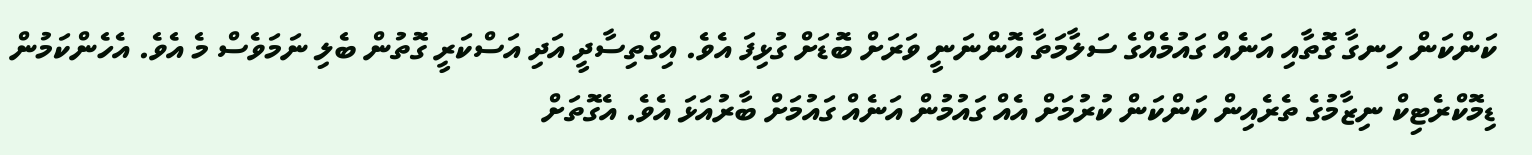ކަންކަން ހިނގާ ގޮތާއި އަނެއް ގައުމެއްގެ ސަލާމަތާ އޮންނަނީ ވަރަށް ބޮޑަށް ގުޅިފަ އެވެ. އިގްތިސާދީ އަދި އަސްކަރީ ގޮތުން ބެލި ނަމަވެސް މެ އެވެ. އެހެންކަމުން ޑިމޮކްރެޓިކް ނިޒާމުގެ ތެރެއިން ކަންކަން ކުރުމަށް އެއް ގައުމުން އަނެއް ގައުމަށް ބާރުއަޅަ އެވެ. އެގޮތަށް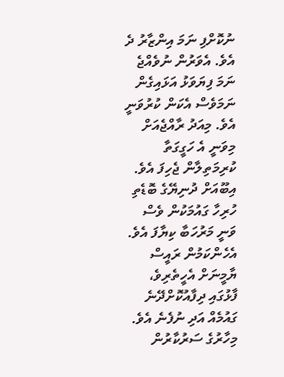ނުކޮށްފި ނަމަ އިންޒާރު ދެ އެވެ. އެވަރުން ނުވެއްޖެ ނަމަ ފިޔަވަޅު އަޅައިގެން ނަމަވެސް އެކަން ކުރުވަނީ އެވެ. މިއަދު ރާއްޖެއަށް މިވަނީ އެ ހަގީގަތާ ކުރިމަތިލާން ޖެހިފަ އެވެ.
އިބޫއަށް ދުނިޔޭގެ ބޮޑެތި ހުރިހާ ގައުމަކުން ވެސް ވަނީ މަރުހަބާ ކިޔާފަ އެވެ. އެހެންކަމުން ރައީސް ޔާމީނަށް އެހީތެރިވެ، ފާޅުގައި ދިފާއުކޮށްދޭނެ ގައުމެއް އަދި ނުފެނެ އެވެ. މިހާރުގެ ސަރުކާރުން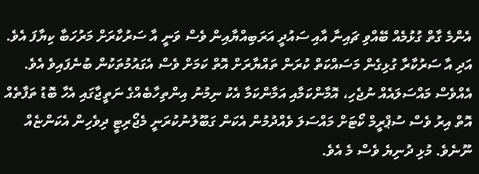އެންމެ ގާތް ގުޅުމެއް ބޭއްވި ޗައިނާ އާއި ސައުދީ އަރަބިއްޔާއިން ވެސް ވަނީ އާ ސަރުކާރަށް މަރުހަބާ ކިޔާފަ އެވެ. އަދި އާ ސަރުކާރާ ގުޅިގެން މަސައްކަތް ކުރަން ތައްޔާރަށް އޮތް ކަމަށް ވެސް އެގައުމުތަކުން ބުނެފައިވެ އެވެ.
އެއްވެސް މައްސަލައެއް ނުޖެހި، އޮމާންކަމާއި އަމާންކަމާ އެކު ނިމުނު އިންތިހާބެއްގެ ނަތީޖާގައި އެހާ ބޮޑު ތަފާތެއް އޮތް އިރު ވެސް ސުޕްރީމް ކޯޓަށް މައްސަލަ ވެއްދުމުން އެކަން ގަބޫލުނުކުރަނީ މެޖޯރިޓީ ދިވެހިން އެކަންޏެއް ނޫނެވެ. މުޅި ދުނިޔެ ވެސް މެ އެވެ.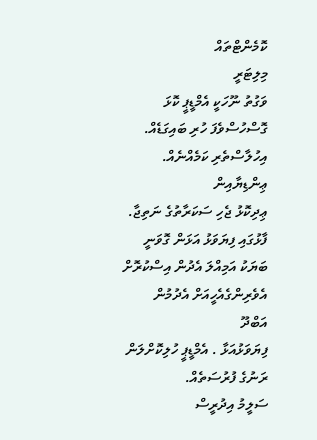ކޮމެންޓްތައް
މިލިޓަރީ
ވަގުތު ނޫހަކީ އެމްޑީޕީ ކޮޅަ ގޮސްހުސްވެފަ ހުރި ބައިގަޑެއް. އިހުލާސްތެރި ކަމެއްނެއް.
ޢިންޑިޔާއިން
ޢިދިކޮޅު ޖެހި ސަކަރާތުގެ ނަތިޖާ. ފާޅުގައި ފިޔަވަޅު އަޅަން ގޮވަނީ ބަޔަކު އަމިއްލަ އެދުން އިސްކުރޮށް އެވެރިންގެއެހީއަށް އެދުމުން
އަބްދޫ
ފިޔަވަޅުއަޅާ . އެމްޑީޕީ ހުލިކޮށްލަން ރަނުގެ ފުރުސަތެއް.
ސަލީމު އިދުރީސް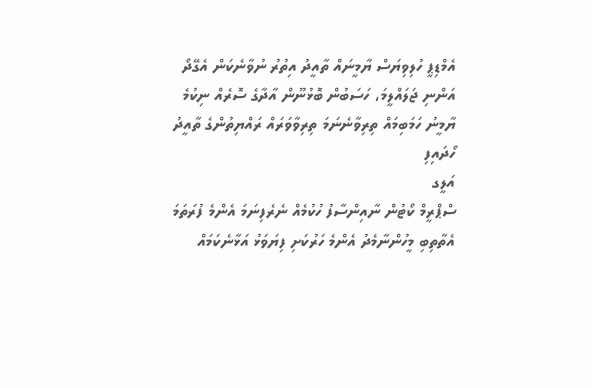އެމްޑިޕީ ހުލިވިޔަސް ޔާމީނައް ތާއީދު އިތުރު ނުވާނެކަން އެގޭދޯ އަންނި ޖަލައްލީމަ، ހަސަބުން ބޮޅުނޫން އާދާގެ ސޮރެއް ނިކުމެ ޔާމީނު ހަމަބިމައް ތިރިވާނެނަމަ ތިރިވާވަރައް ރައްޔިތުންގެ ތާއީދު ހޯދައިފި
އަލީގ
ސްޕްރީމް ކޯޓުން ނާއިންސާފު ހުކުމެއް ނެރެފިނަމަ އެންމެ ފުރަތަމަ އެތާތިބި މީހުންނާމެދު އެންމެ ހަރުކަށި ފިޔަވަޅު އަޅާނެކަމައް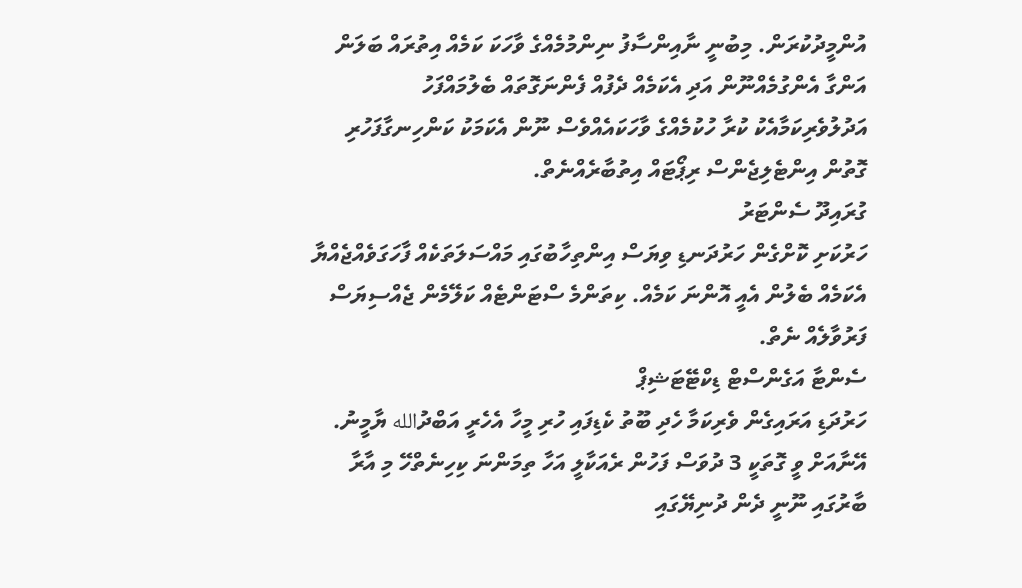އުންމީދުކުރަން. މިބުނީ ނާއިންސާފު ނިންމުމެއްގެ ވާހަކަ ކަމެއް އިތުރައް ބަލަން އަންގާ އެންގުމެއްނޫން އަދި އެކަމެއް ދެފުއް ފެންނަގޮތައް ބެލުމައްފަހު އަދުލުވެރިކަމާއެކު ކުރާ ހުކުމެއްގެ ވާހަކައެއްވެސް ނޫން އެކަމަކު ކަންހިނގާފަހުރި ގޮތުން އިންޓެލިޖެންސް ރިޕޯޓައް އިތުބާރެއްނެތް.
ގުރައިދޫ ސެންޓަރު
ހަރުކަށި ކޮށްގެން ހަރުދަނޑި ވިޔަސް އިންތިހާބުގައި މައްސަލަތަކެއް ފާހަގަވެއްޖެއްޔާ އެކަމެއް ބެލުން އެއީ އޮންނަ ކަމެއް. ކިތަންމެ ސްޓަންޓެއް ކަލޭމެން ޖެއްސިޔަސް ފަރުވާލެއް ނެތް.
ސެންޓާ އަގެންސްޓް ޑިކްޓޭޓަޝިޕް
ހަރުދަޑި އަރައިގެން ވެރިކަމާ ހެދި ބޫތު ކެޑިފައި ހުރި މީހާ އެހެރީ އަބްދުالله ޔާމީނު. އޭނާއަށް ވީ ގޮތަކީ 3 ދުވަސް ފަހުން ރެއަކާލީ އަހާ ތިމަންނަ ކިހިނެތްހޭ މި އާރާ ބާރުގައި ނޫނީ ދެން ދުނިޔޭގައި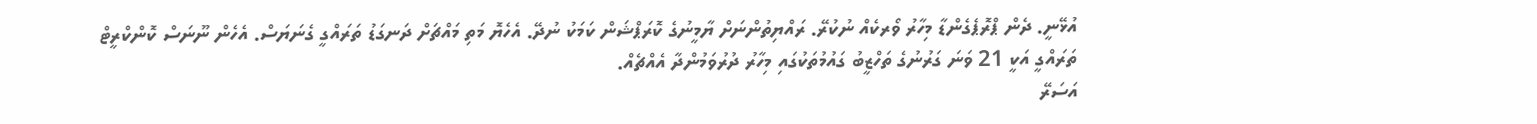އުޅޭނީ. ދެން ޕްރޮޕެގެންޑާ މިހާރު ވޯރކެއް ނުކުރޭ. ރައްޔިތުންނަށް ޔާމީނުގެ ކޮރަޕްޝަން ކަމަކު ނުދޭ. އެހެޔޮ މަތި މައްޗަށް ދަނގަޑު ތަރައްގީ ގެނަޔަސް. އެހެން ނޫނަސް ކޮންކްރީޓް ތަރައްގީ އަކީ 21 ވަނަ ގަރުނުގެ ތަހްޒީބު ގައުމުތަކުގައި މިހާރު ދުރުވަމުންދާ އެއްޗެއް.
އަސަރޭ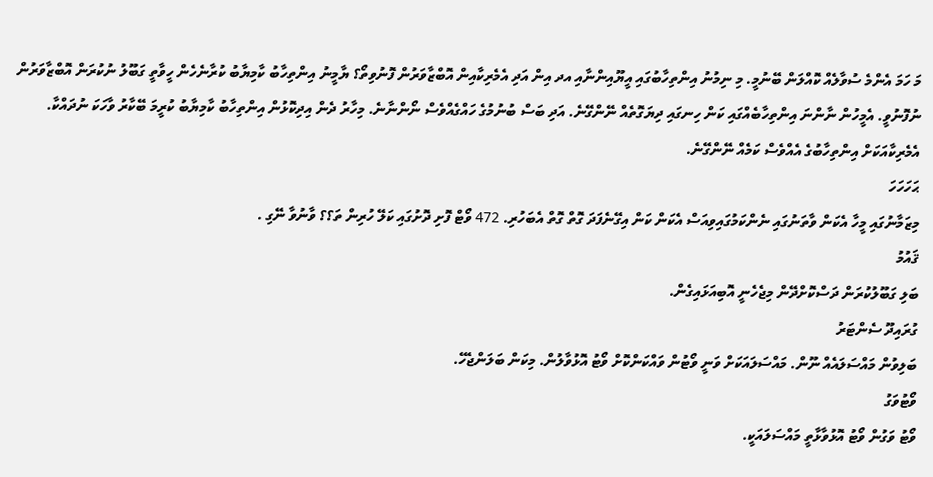މަ ހަމަ އެންމެ ސުވާލެއް ކޮއްލަން ބޭނުމީ. މި ނިމުނު އިންތިހާބުގައި އީޔޫއިންނާއި އދ އިން އަދި އެމެރިކާއިން އޮބްޒާވަރުން ފޮނުވިތޯ؟ ޔާމީނު އިންތިހާބު ކާމިޔާބު ކުރާނެހެން ހީވާތީ ގަބޫލު ނުކުރަން އޮބްޒާވަރުން ނުފޮނުވީ. އެމީހުން ނާންނަ އިންތިހާބެއްގައި ކަން ހިނގައި ދިޔަގޮތެއް ނޭންގޭނެ. އަދި ބަސް ބުނުމުގެ ހައްގެއްވެސް ނޯންނާނެ. މިހާރު ދެން އިދިކޮޅުން އިންތިހާބު ކާމިޔާބު ކުރީމަ ބޭކާރު ވާހަކަ ނުދައްކާ. އެމެރިކާއަކަށް އިންތިހާބުގެ އެއްވެސް ކަމެއް ނޭންގޭނެ.
ޙަހަހަހަ
މިޒަމާނުގައި މީހާ އެކަން ވާތަނުގައި ނެންކަމުގައިވިއަސް އެކަން ކަން އިގޭނެފަދަ ގޮތް ގޮތް އެބަހުރި. 472 ވޯޓް ފޮށި ދޮށުގައި ކަލޭ ހުރިން ތަ؟؟ ވާނުވާ ނޭގި .
ޤައުމު
ބަލި ގަބޫލުކުރަން ދަސްކޮށްދޭން މިޖެހެނީ އޮބިއަޅައިގެން.
ގުރައިދޫ ސެންޓަރު
ބަލިވުން މައްސަލައެއް ނޫން. މައްސަލައަކަށް ވަނީ ވޯޓުން ވައްކަންކޮށް ވޯޓު އޮޅުވާލުން. މިކަން ބަލަންޖެހޭ.
ވޯޓުވަގު
ވޯޓު ވަގުން ވޯޓު އޮޅުވާޅާތީ މައްސަލައަކީ.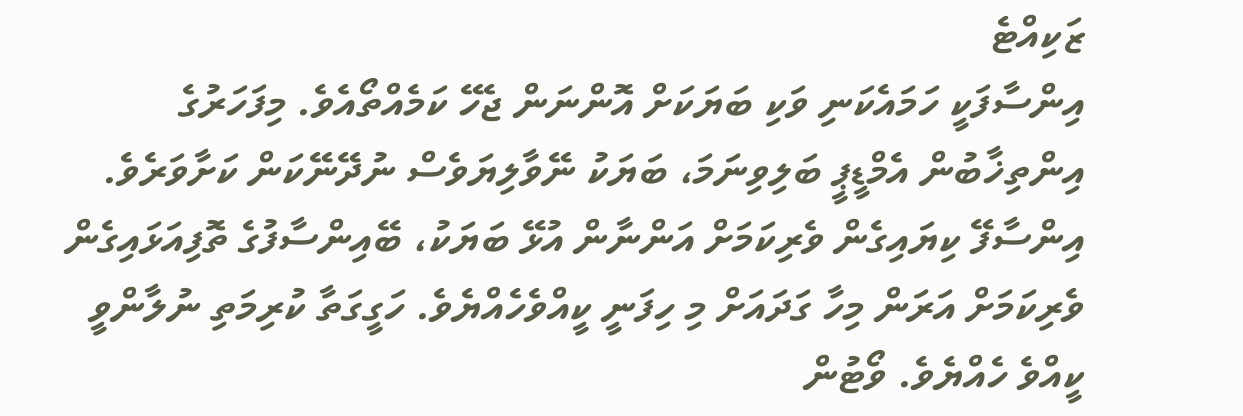ޒަކިއްޓެ
އިންސާފަކީ ހަމައެކަނި ވަކި ބަޔަކަށް އޮންނަން ޖެހޭ ކަމެއްތޯއެވެ. މިފަހަރުގެ އިންތިޚާބުން އެމްޑީޕީ ބަލިވިނަމަ، ބަޔަކު ނޭވާލިޔަވެސް ނުދޭނޭކަން ކަށާވަރެވެ. އިންސާފޭ ކިޔައިގެން ވެރިކަމަށް އަންނާން އުޅޭ ބަޔަކު، ބޭއިންސާފުގެ ތޮފިއަޅައިގެން ވެރިކަމަށް އަރަން މިހާ ގަދައަށް މި ހިފަނީ ކީއްވެހެއްޔެވެ. ހަގީގަތާ ކުރިމަތި ނުލާންވީ ކީއްވެ ހެއްޔެވެ. ވޯޓުން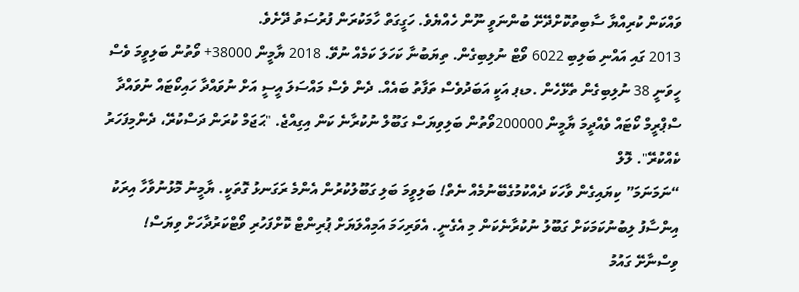ވައްކަން ކުރިއްޔާ ސާބިތުކޮށްދޭށޭ ބުންނަވީ ނޫން ހެއްޔެވެ. ހަގީގަތް ހާމަކުރަން ފުރުސަތު ދޭށެވެ.
2013 ގައި އައްނި ބަލިބި 6022 ވޯޓް ނުލިބިގެން. ތިޔަބުނާ ކަހަލަ ކަމެއް ނުވޭ. 2018 ޔާމީން 38000+ ވޯތުން ބަލިވީމަ ވެސް ހީވަނީ 38 ނުލިބިގެން ތެޅޭހެން .މޑޕ އަކީ އަބަދުވެސް ތަފާތު ބައެއް. ދެން ވެސް މައްސަލަ އީސީ އަށް ނުވައްދާ ހައިކޯޓައް ނުވައްދާ ސްޕްރީމް ކޯޓައް ވެއްދީމަ ޔާމީން 200000ވޯތުން ބަލިވިޔަސް ގަބޫލް ނުކުރާނެ ކަން އިގިއްޖެ. "ޙަޖަމް ކުރަން ދަސްކުރޭ، ދެންމިފަހަރު ކެއްކުރޭ". ލޮލް
“ނަމަނަމަ” ކިޔައިގެން ވާހަކަ ދެއްކުމުގެބޭނުމެއް ނެތް! ބަލިވީމަ ބަލި ގަބޫލުކުރުން އެންމެ ރަގަނޅު ގޮތަކީ. ޔާމީނު މޮޅުނުވާހާ އިރަކު އިންސާފު ލިބުނުކަމަކަށް ގަބޫލު ނުކުރާނެކަން މި އެގެނީ. އެވަރިހަމަ އަމިއްލަޔަށް ޕުރިންޓް ކޮށްފަހުރި ވޯޓްކަރުދާހަށް ވިޔަސް!
ވިސްނާށޭ ގައުމު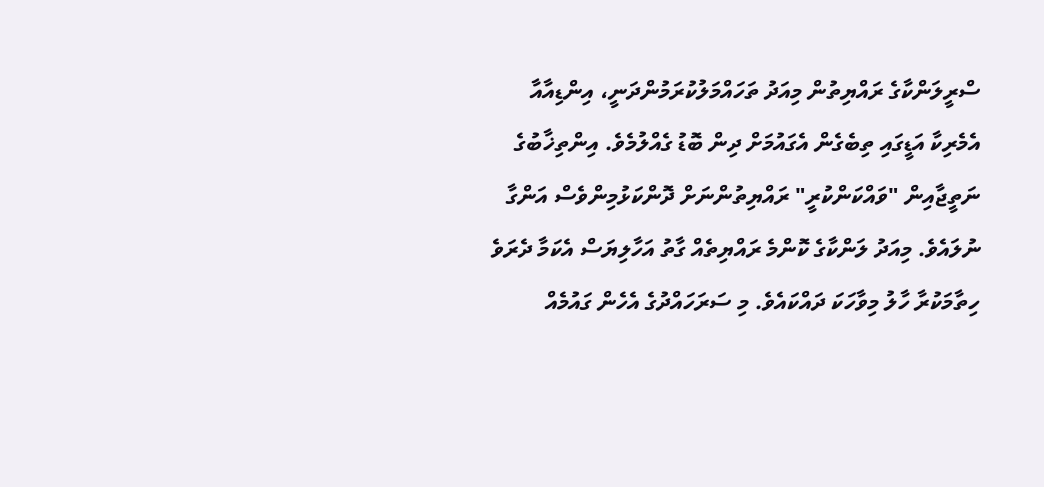ސްރީލަންކާގެ ރައްޔިތުން މިއަދު ތަހައްމަލުކުރަމުންދަނީ، އިންޑިއާއާ އެމެރިކާ އަޑީގައި ތިބެގެން އެގައުމަށް ދިން ބޮޑު ގެއްލުމެވެ. އިންތިޚާބުގެ ނަތީޖާއިން "ވައްކަންކުރީ" ރައްޔިތުންނަށް ދޮންކަޅުމިންވެސް އަންގާ ނުލައެވެ. މިއަދު ލަންކާގެ ކޮންމެ ރައްޔިތެއް ގާތު އަހާލިޔަސް އެކަމާ ދެރަވެ ހިތާމަކުރާ ހާލު މިވާހަކަ ދައްކައެވެ. މި ސަރަހައްދުގެ އެހެން ގައުމެއް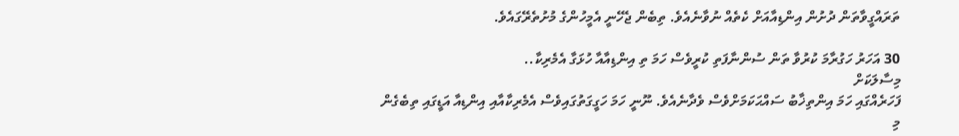ތަރައްގީވާތަން ދުށުން އިންޑިއާއަށް ކެތެއް ނުވާނެއެވެ. ތިބެން ޖެހޭނީ އެމީހުންގެ މުށުތެރޭގައެވެ.

30 އަހަރު ހަގުރާމަ ކުރުވާ ތަން ސުންނާފަތި ކުރީވެސް ހަމަ ތި އިންޑިއާއާ ހުޅަގާ އެމެރިކާ..
މިސާލަކަށް
ފަހަރެއްގައި ހަމަ އިންތިޚާބު ސައްޙަކަމަށްވެސް ވެދާނެއެވެ. ނޫނީ ހަމަ ހަގީގަތުގައިވެސް އެމެރިކާއާއި އިންޑިއާ އަޑީގައި ތިބެގެން މި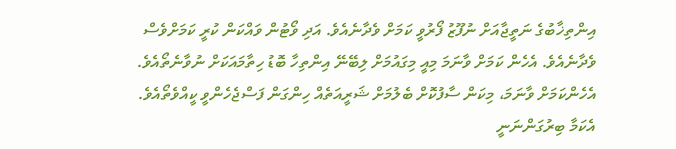އިންތިޚާބުގެ ނަތީޖާއަށް ނުފޫޒު ފޯރުވީ ކަމަށް ވެދާނެއެވެ. އަދި ވޯޓުން ވައްކަން ކުރީ ކަމަށްވެސް ވެދާނެއެވެ. އެހެން ކަމަށް ވާނަމަ މިއީ މިގައުމަށް ލިބޭނޭ އިންތިހާ ބޮޑު ހިތާމައަކަށް ނުވާނެތޯއެވެ. އެހެންކަމަށް ވާނަމަ، މިކަން ސާފުކޮށް ބެލުމަށް ޝަރީއަތެއް ހިންގަން ފަސްޖެހެންވީ ކީއްވެތޯއެވެ. އެކަމާ ބިރުގަންނަނީ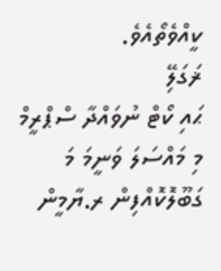ކީއްވެތޯއެވެ.
ޜަގަލޭި
ޙައި ކޯޓް ނުވައްދާ ސްޕްރީމް މި މައްސަލަ ވަނީމަ މަ ގަބޫލޮކޮއްފިން ރ.ޔާމީން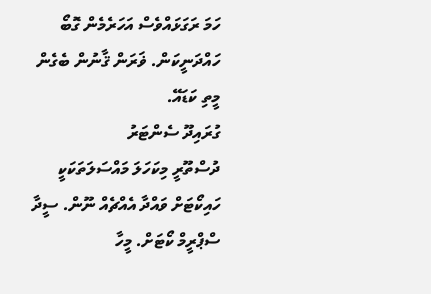ހަމަ ރަގަޅައްވެސް އަހަރެމެން ގޮބޯ ހައްދަނީކަން. ޥަރަން ޤާނުން ބެގެން މީތި ކަޑައޭ.
ގުރައިދޫ ސެންޓަރު
ދުސްތޫރީ މިކަހަލަ މައްސަލަތަކަކީ ހައިކޯޓަށް ވައްދާ އެއްޗެއް ނޫން. ސީދާ ސްޕްރީމް ކޯޓަށް. މީހާ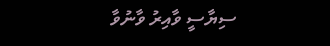ސިޔާސީ ވާއިރު ވާނުވާ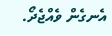އެނގެން ވެއްޖެދޯ.